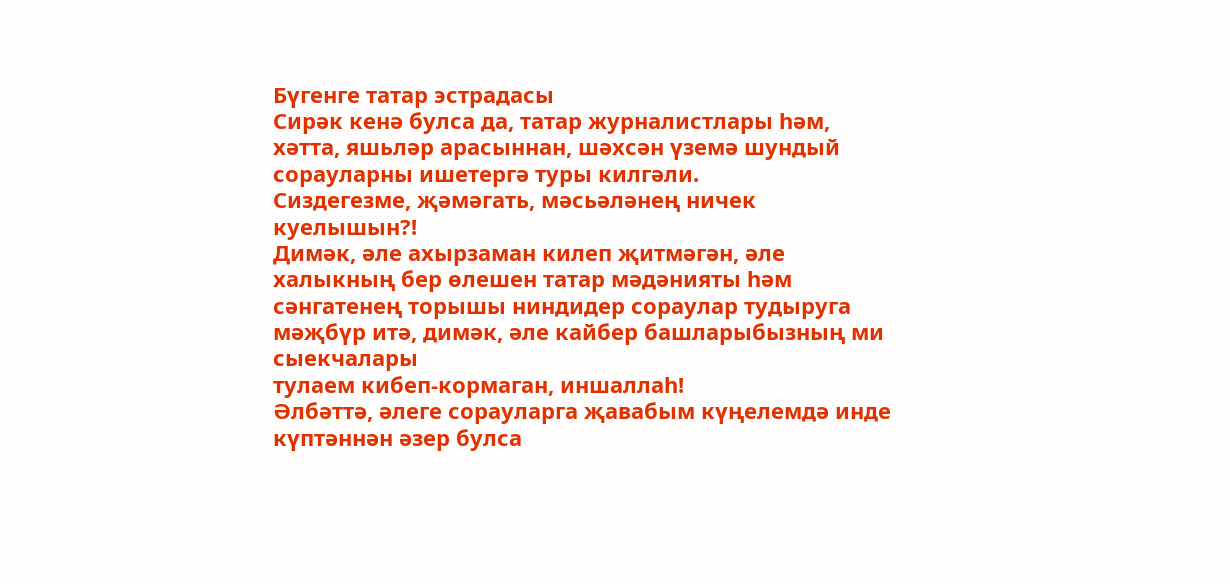Бүгенге татар эстрадасы
Сирәк кенә булса да, татар журналистлары һәм, хәтта, яшьләр арасыннан, шәхсән үземә шундый сорауларны ишетергә туры килгәли.
Сиздегезме, җәмәгать, мәсьәләнең ничек куелышын?!
Димәк, әле ахырзаман килеп җитмәгән, әле халыкның бер өлешен татар мәдәнияты һәм сәнгатенең торышы ниндидер сораулар тудыруга мәҗбүр итә, димәк, әле кайбер башларыбызның ми сыекчалары
тулаем кибеп-кормаган, иншаллаһ!
Әлбәттә, әлеге сорауларга җавабым күңелемдә инде күптәннән әзер булса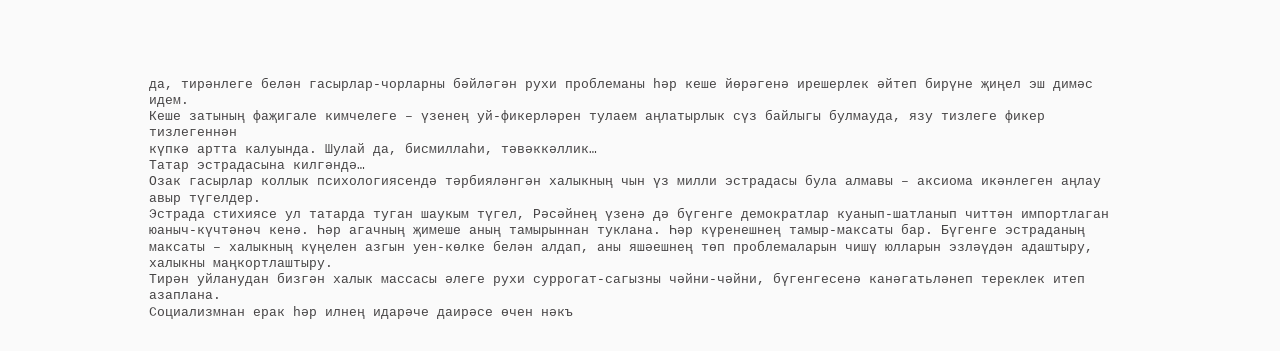да, тирәнлеге белән гасырлар-чорларны бәйләгән рухи проблеманы һәр кеше йөрәгенә ирешерлек әйтеп бирүне җиңел эш димәс идем.
Кеше затының фаҗигале кимчелеге – үзенең уй-фикерләрен тулаем аңлатырлык сүз байлыгы булмауда, язу тизлеге фикер тизлегеннән
күпкә артта калуында. Шулай да, бисмиллаһи, тәвәккәллик…
Татар эстрадасына килгәндә…
Озак гасырлар коллык психологиясендә тәрбияләнгән халыкның чын үз милли эстрадасы була алмавы – аксиома икәнлеген аңлау авыр түгелдер.
Эстрада стихиясе ул татарда туган шаукым түгел, Рәсәйнең үзенә дә бүгенге демократлар куанып-шатланып читтән импортлаган юаныч-күчтәнәч кенә. Һәр агачның җимеше аның тамырыннан туклана. Һәр күренешнең тамыр-максаты бар. Бүгенге эстраданың максаты – халыкның күңелен азгын уен-көлке белән алдап, аны яшәешнең төп проблемаларын чишү юлларын эзләүдән адаштыру, халыкны маңкортлаштыру.
Тирән уйланудан бизгән халык массасы әлеге рухи суррогат-сагызны чәйни-чәйни, бүгенгесенә канәгатьләнеп тереклек итеп азаплана.
Социализмнан ерак һәр илнең идарәче даирәсе өчен нәкъ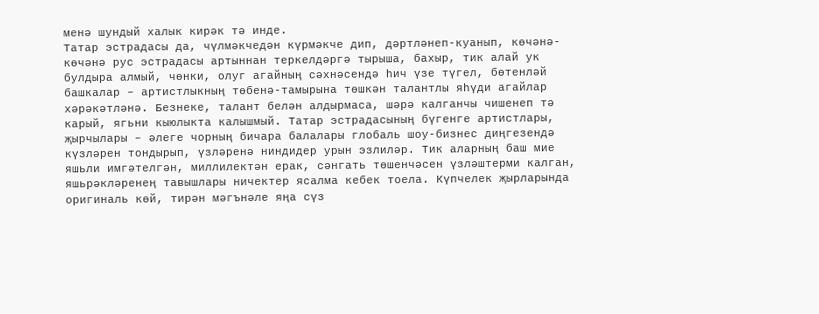менә шундый халык кирәк тә инде.
Татар эстрадасы да, чүлмәкчедән күрмәкче дип, дәртләнеп-куанып, көчәнә-көчәнә рус эстрадасы артыннан теркелдәргә тырыша, бахыр, тик алай ук булдыра алмый, чөнки, олуг агайның сәхнәсендә һич үзе түгел, бөтенләй башкалар – артистлыкның төбенә-тамырына төшкән талантлы яһүди агайлар хәрәкәтләнә. Безнеке, талант белән алдырмаса, шәрә калганчы чишенеп тә карый, ягьни кыюлыкта калышмый. Татар эстрадасының бүгенге артистлары, җырчылары – әлеге чорның бичара балалары глобаль шоу-бизнес диңгезендә күзләрен тондырып, үзләренә ниндидер урын эзлиләр. Тик аларның баш мие яшьли имгәтелгән, миллилектән ерак, сәнгать төшенчәсен үзләштерми калган, яшьрәкләренең тавышлары ничектер ясалма кебек тоела. Күпчелек җырларында оригиналь көй, тирән мәгънәле яңа сүз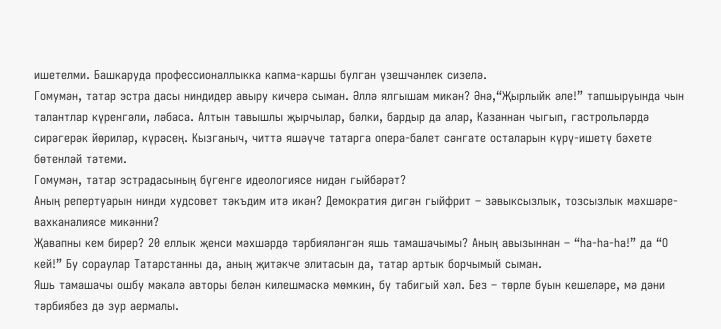ишетелми. Башкаруда профессионаллыкка капма-каршы булган үзешчәнлек сизелә.
Гомумән, татар эстра дасы ниндидер авыру кичерә сыман. Әллә ялгышам микән? Әнә,“Җырлыйк әле!” тапшыруында чын талантлар күренгәли, ләбаса. Алтын тавышлы җырчылар, бәлки, бардыр да алар, Казаннан чыгып, гастрольләрдә сирәгерәк йөриләр, күрәсең. Кызганыч, читтә яшәүче татарга опера-балет сәнгате осталарын күрү-ишетү бәхете бөтенләй тәтеми.
Гомумән, татар эстрадасының бүгенге идеологиясе нидән гыйбәрәт?
Аның репертуарын нинди худсовет тәкъдим итә икән? Демократия дигән гыйфрит – зәвыксызлык, тозсызлык мәхшәре-вахканалиясе микәнни?
Җавапны кем бирер? 20 еллык җенси мәхшәрдә тәрбияләнгән яшь тамашачымы? Аның авызыннан – “һа-һа-һа!” да “О кей!” Бу сораулар Татарстанны да, аның җитәкче элитасын да, татар артык борчымый сыман.
Яшь тамашачы ошбу мәкалә авторы белән килешмәскә мөмкин, бу табигый хәл. Без – төрле буын кешеләре, мә дәни тәрбиябез дә зур аермалы.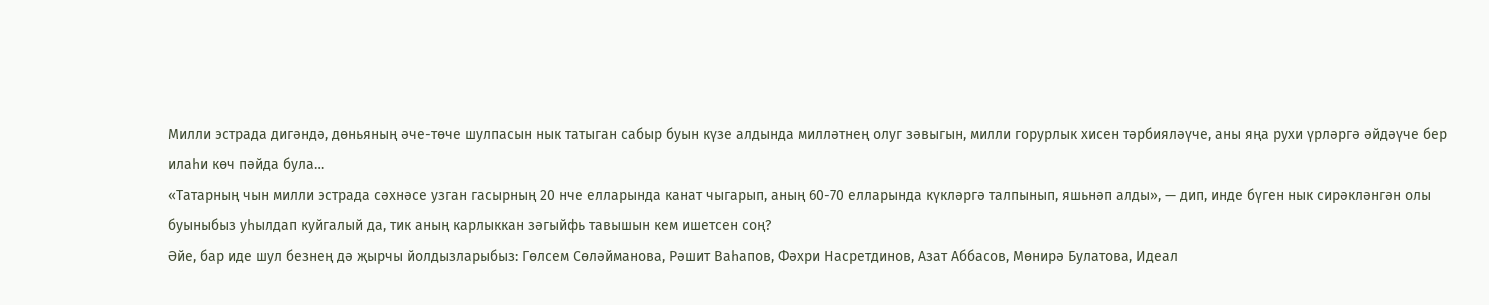Милли эстрада дигәндә, дөньяның әче-төче шулпасын нык татыган сабыр буын күзе алдында милләтнең олуг зәвыгын, милли горурлык хисен тәрбияләүче, аны яңа рухи үрләргә әйдәүче бер илаһи көч пәйда була…
«Татарның чын милли эстрада сәхнәсе узган гасырның 20 нче елларында канат чыгарып, аның 60-70 елларында күкләргә талпынып, яшьнәп алды», — дип, инде бүген нык сирәкләнгән олы буыныбыз уһылдап куйгалый да, тик аның карлыккан зәгыйфь тавышын кем ишетсен соң?
Әйе, бар иде шул безнең дә җырчы йолдызларыбыз: Гөлсем Сөләйманова, Рәшит Ваһапов, Фәхри Насретдинов, Азат Аббасов, Мөнирә Булатова, Идеал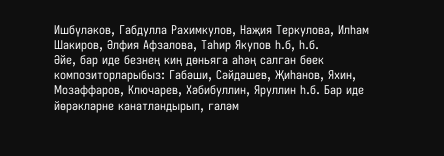Ишбүләков, Габдулла Рахимкулов, Наҗия Теркулова, Илһам Шакиров, Әлфия Афзалова, Таһир Якупов һ.б, һ.б.
Әйе, бар иде безнең киң дөньяга аһәң салган бөек композиторларыбыз: Габәши, Сәйдәшев, Җиһанов, Яхин, Мозаффаров, Ключарев, Хәбибуллин, Яруллин һ.б. Бар иде йөрәкләрне канатландырып, галәм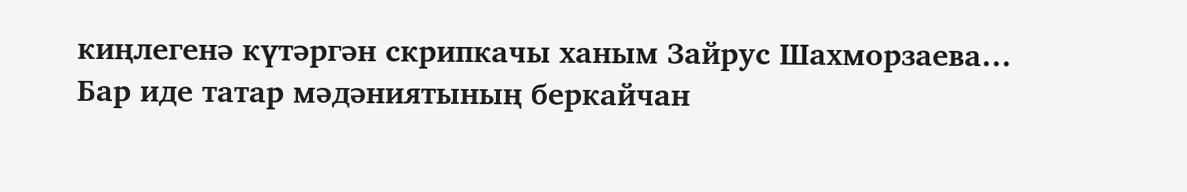киңлегенә күтәргән скрипкачы ханым Зайрус Шахморзаева…
Бар иде татар мәдәниятының беркайчан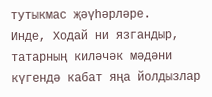тутыкмас җәүһәрләре.
Инде, Ходай ни язгандыр, татарның киләчәк мәдәни күгендә кабат яңа йолдызлар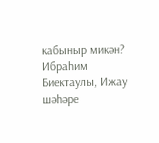кабыныр микән?
Ибраһим Биектаулы, Ижау шәһәре